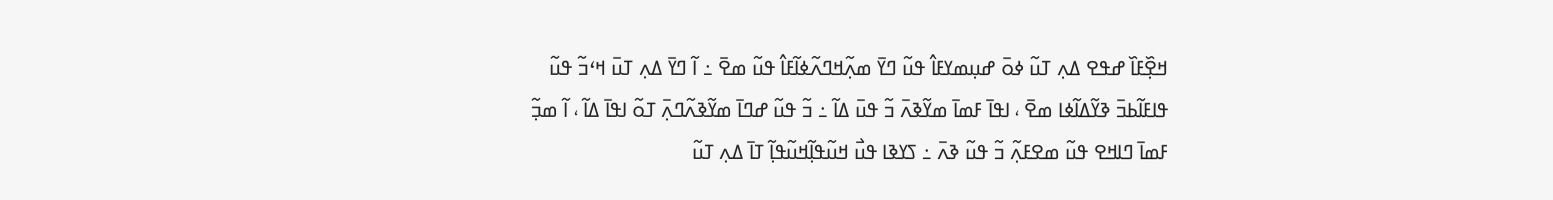ߞߐ߲߰ߓߊ߰ ߝߟߐ ߡߍ߲ ߠߎ߬ ߦߋ߫ ߝߎ߲ߘߌߓߊ߮ ߟߎ߬ ߣߌ߫ ߘߍ߲߬ߞߣߍ߬ߦߊ߬ߓߊ߮ ߟߎ߬ ߘߐ߫ ߸ ߊ߬ ߣߌ߫ ߡߍ߲ ߠߎ߫ ߞߵߏ߬ ߟߎ߬ ߟߊߓߊ߬ߕߏ߫ ߢߌ߬ߡߊ߬ߦߊ ߘߐ߫ ، ߊߟߊ߫ ߓߘߊ߫ ߘߌ߬ߢߍ߫ ߏ߬ ߟߎ߫ ߡߊ߬ ߸ ߏ߬ ߟߎ߬ ߝߣߊ߫ ߘߌ߬ߢߍ߬ߣߍ߲߫ ߠߋ߬ ߊߟߊ߫ ߡߊ߬ ، ߊ߬ ߘߏ߲߬ ߓߘߊ߫ ߣߊߞߐ ߟߎ߬ ߘߐߓߍ߲߬ ߏ߬ ߟߎ߬ ߢߍ߫ ߸ ߖߌߢߊ ߟߎ߯ ߞߎ߬ߟߊ߲߬ߞߎ߬ߟߊ߲߬ ߠߊ߫ ߡߍ߲ ߠߎ߬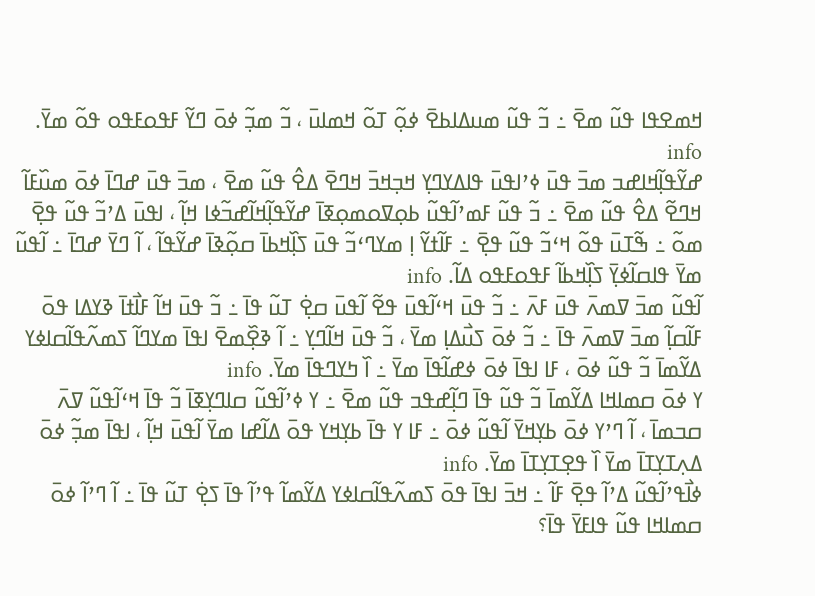ߞߘߐߟߊ ߟߎ߬ ߘߐ߫ ߸ ߏ߬ ߟߎ߬ ߘߎߡߊߕߐ߫ ߦߋ߲߬ ߠߋ߬ ߞߘߊߎ߫ ، ߏ߬ ߘߏ߲߬ ߦߋ߫ ߣߌ߬ ߓߟߋߓߟߋ ߟߋ߬ ߘߌ߫. info
ߝߌ߬ߟߊ߲߬ߞߊߝߏ ߘߏ߫ ߟߎ߫ ߦߴߊߟߎ߫ ߟߊߡߌߣߌ߲ ߞߏ߲ߞߏ߫ ߞߣߐ߫ ߡߐ߮ ߟߎ߬ ߘߐ߫ ، ߘߏ߫ ߟߎ߫ ߝߣߊ߫ ߦߋ߫ ߘߎ߰ߓߊ߬ ߞߣߐ߬ ߡߐ߮ ߟߎ߬ ߘߐ߫ ߸ ߏ߬ ߟߎ߬ ߓߘߴߊ߬ߟߎ߬ ߕߋ߲ߜߋߘߋ߲ߧߊ߫ ߝߌ߬ߟߊ߲߬ߞߊ߬ߝߏ߬ߦߊ ߞߊ߲߬ ، ߊߟߎ߫ ߡߴߏ߬ ߟߎ߬ ߟߐ߲߫ ߘߋ߬ ߸ ߒ߬ߠߎ߫ ߟߋ߬ ߞߵߏ߬ ߟߎ߬ ߟߐ߲߫ ߸ ߓߊ߬ߙߌ߬ ߊ߲ ߘߌߣߵߏ߬ ߟߎ߫ ߖߊ߲߰ߞߕߊ߫ ߛߋ߲߬ߢߊ߫ ߝߌ߬ߟߊ߬ ، ߊ߬ ߣߌ߫ ߝߣߊ߫ ߸ ߊ߬ߟߎ߬ ߘߌ߫ ߟߊߛߊ߬ߦߌ߲߫ ߖߊ߲߰ߞߕߊ߬ ߓߟߋߓߟߋ ߡߊ߬. info
ߊ߬ߟߎ߬ ߘߏ߫ ߜߘߍ߫ ߟߎ߫ ߓߍ߫ ߸ ߏ߬ ߟߎ߫ ߞߵߊ߬ߟߎ߫ ߟߐ߬ ߊ߬ߟߎ߫ ߛߐ߲߭ ߠߎ߬ ߟߊ߫ ߸ ߏ߬ ߟߎ߫ ߞߊ߬ ߓߊ߯ߙߊ߫ ߢߌߡߊ ߟߋ߫ ߓߊ߬ߛߊ߲߬ ߘߏ߫ ߜߘߍ߫ ߟߊ߫ ߸ ߏ߬ ߦߋ߫ ߖߎ߯ߡߊ߲ ߘߌ߫ ، ߏ߬ ߟߎ߫ ߞߊ߬ߣߌ߲ ߸ ߊ߬ ߢߐ߲߰ߘߐ߫ ߊߟߊ߫ ߘߌߣߊ߬ ߖߘߍ߬ߟߊ߬ߛߊߦߌ ߡߌ߬ߘߊ߫ ߏ߬ ߟߎ߬ ߦߋ߫ ، ߓߊ ߊߟߊ߫ ߦߋ߫ ߦߝߊ߬ߟߊ߫ ߘߌ߫ ߸ ߊ߰ ߤߌߣߟߊ߫ ߘߌ߫. info
ߌ ߦߋ߫ ߛߘߊߞߊ ߡߌ߬ߘߊ߫ ߏ߬ ߟߎ߬ ߟߊ߫ ߣߊ߲߬ߝߟߏ ߟߎ߬ ߘߐ߫ ߸ ߌ ߦߴߊ߬ߟߎ߬ ߛߊߣߌ߲ߧߊ߫ ߏ߬ ߟߊ߫ ߞߵߊ߬ߟߎ߬ ߜߍ߫ ߛߏߘߊ߫ ، ߊ߬ ߣߴߌ ߦߋ߫ ߕߌ߲ߞߌ߫ ߊ߬ߟߎ߬ ߦߋ߫ ߸ ߓߊ ߌ ߟߊ߫ ߕߌ߲ߞߌ ߟߋ߫ ߡߊ߬ߝߊ ߘߌ߫ ߊ߬ߟߎ߫ ߞߊ߲߬ ، ߊߟߊ߫ ߘߏ߲߬ ߦߋ߫ ߡߍ߲ߠߌ߲ߠߊ߫ ߘߌ߫ ߊ߰ ߟߐ߲ߠߌ߲ߠߊ߫ ߘߌ߫. info
ߦߊ߯ߟߴߊ߬ߟߎ߬ ߡߴߊ߬ ߟߐ߲߫ ߓߊ߬ ߸ ߞߏ߫ ߊߟߊ߫ ߟߋ߫ ߖߘߍ߬ߟߊ߬ߛߊߦߌ ߡߌ߬ߘߊ߬ ߟߴߊ߬ ߟߊ߫ ߖߐ߲߭ ߠߎ߬ ߟߊ߫ ߸ ߊ߬ ߣߴߊ߬ ߦߋ߫ ߛߘߊߞߊ ߟߎ߬ ߟߊߓߌ߫ ߟߊ߫؟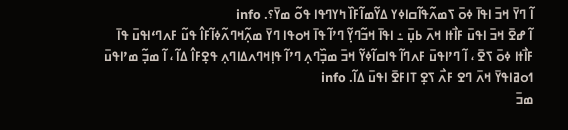ߊ߬ ߣߌ߫ ߞߏ߫ ߊߟߊ߫ ߦߋ߫ ߖߘߍ߬ߟߊ߬ߛߊߦߌ ߡߌ߬ߘߊ߬ߓߊ߰ ߤߌߣߟߊ ߟߋ߬ ߘߌ߫؟. info
ߊ߬ ߝߐ߫ ߞߏ߫ ߊߟߎ߫ ߓߊ߯ߙߊ ߞߍ߫ ߕߎ߲߫ ߸ ߊߟߊ߫ ߞߏ߬ߣߌ߲߬ ߣߴߊ߬ ߟߊ߫ ߞߋߟߊ ߣߌ߫ ߘߍ߲߬ߞߣߍ߬ߦߊ߬ߓߊ߮ ߟߎ߬ ߓߍߣߵߊߟߎ߫ ߟߊ߫ ߓߊ߯ߙߊ ߦߋ߫ ߖߐ߫ ، ߊ߬ ߣߴߊߟߎ߫ ߓߍߣߊ߬ ߟߊߛߊ߬ߦߌ߬ ߞߏ߫ ߘߏ߲߰ߣߍ߲ ߣߴߊ߬ ߟߊ߲ߞߣߍߡߊߣߍ߲ ߟߐ߲ߓߊ߮ ߡߊ߬ ، ߊ߬ ߘߏ߲߬ ߘߴߊߟߎ߫ ߗߋߥߊߟߌ߫ ߞߍ߫ ߣߐ ߓߍ߯ ߖߐ߲ ߠߊߓߐ߫ ߊߟߎ߫ ߡߊ߬. info
ߘߏ߫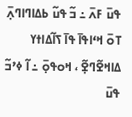ߟߎ߫ ߓߍ߫ ߸ ߏ߬ ߟߎ߬ ߕߡߊߣߊߣߍ߲߫ ߠߋ߫ ߞߵߊߟߊ߫ ߟߊ߫ ߖߊ߬ߡߊߙߌ ߡߊߞߐ߬ߣߐ߲߬ ، ߞߋߟߋ߲߫ ߸ ߊ߬ ߦߴߏ߬ ߟߎ߫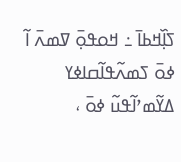ߖߊ߲߰ߞߕߊ߫ ߸ ߞߋߟߋ߲߫ ߜߘߍ߫ ߊ߬ ߦߋ߫ ߖߘߍ߬ߟߊ߬ߛߊߦߌ ߡߌ߬ߘߴߊ߬ߟߎ߬ ߦߋ߫ ،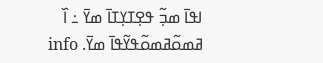ߊߟߊ߫ ߘߏ߲߬ ߟߐ߲ߠߌ߲ߠߊ߫ ߘߌ߫ ߸ ߊ߰ ߥߘߋ߬ߥߘߋ߬ߟߌ߬ߟߊ߫ ߘߌ߫. info